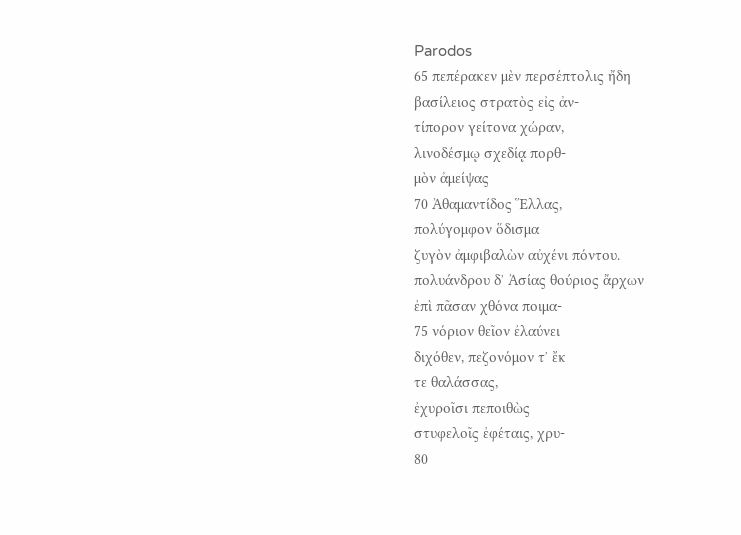Parodos
65 πεπέρακεν μὲν περσέπτολις ἤδη
βασίλειος στρατὸς εἰς ἀν-
τίπορον γείτονα χώραν,
λινοδέσμῳ σχεδίᾳ πορθ-
μὸν ἀμείψας
70 Ἀθαμαντίδος Ἕλλας,
πολύγομφον ὅδισμα
ζυγὸν ἀμφιβαλὼν αὐχένι πόντου.
πολυάνδρου δʼ Ἀσίας θούριος ἄρχων
ἐπὶ πᾶσαν χθόνα ποιμα-
75 νόριον θεῖον ἐλαύνει
διχόθεν, πεζονόμον τʼ ἔκ
τε θαλάσσας,
ἐχυροῖσι πεποιθὼς
στυφελοῖς ἐφέταις, χρυ-
80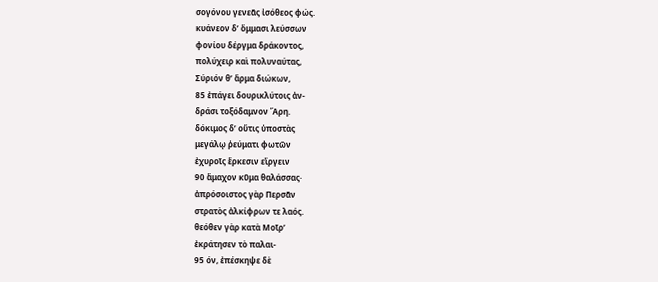σογόνου γενεᾶς ἰσόθεος φώς.
κυάνεον δʼ ὄμμασι λεύσσων
φονίου δέργμα δράκοντος,
πολύχειρ καὶ πολυναύτας,
Σύριόν θʼ ἅρμα διώκων,
85 ἐπάγει δουρικλύτοις ἀν-
δράσι τοξόδαμνον Ἄρη.
δόκιμος δʼ οὔτις ὑποστὰς
μεγάλῳ ῥεύματι φωτῶν
ἐχυροῖς ἕρκεσιν εἴργειν
90 ἄμαχον κῦμα θαλάσσας·
ἀπρόσοιστος γὰρ Περσᾶν
στρατὸς ἀλκίφρων τε λαός.
θεόθεν γὰρ κατὰ Μοῖρʼ
ἐκράτησεν τὸ παλαι-
95 όν, ἐπέσκηψε δὲ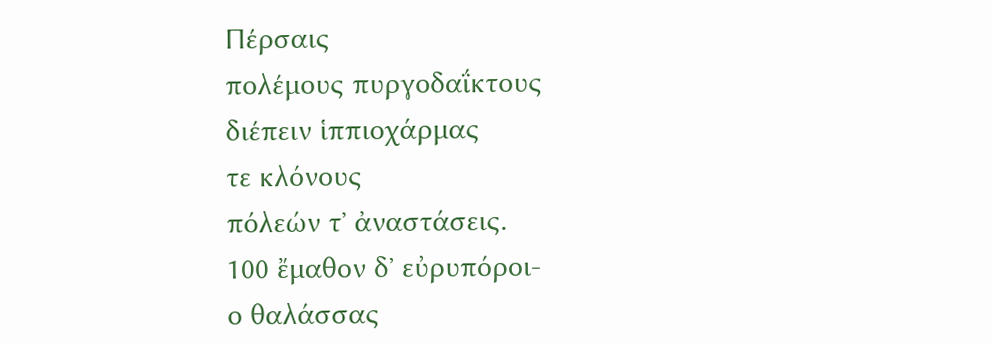Πέρσαις
πολέμους πυργοδαΐκτους
διέπειν ἱππιοχάρμας
τε κλόνους
πόλεών τʼ ἀναστάσεις.
100 ἔμαθον δʼ εὐρυπόροι-
ο θαλάσσας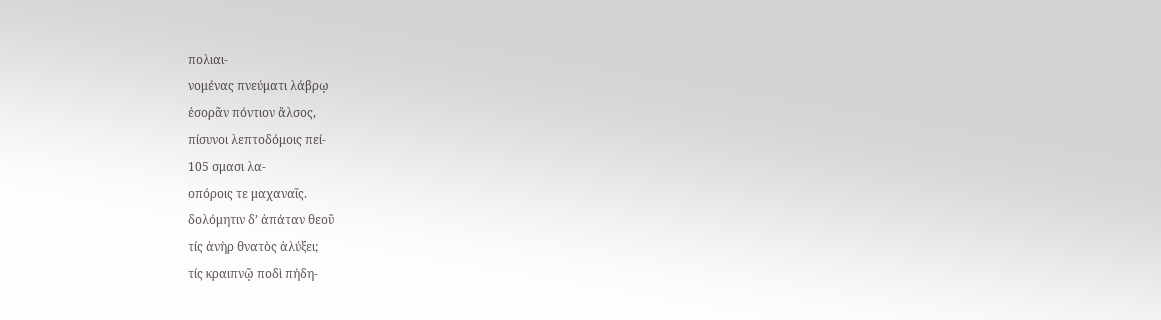πολιαι-
νομένας πνεύματι λάβρῳ
ἐσορᾶν πόντιον ἄλσος,
πίσυνοι λεπτοδόμοις πεί-
105 σμασι λα-
οπόροις τε μαχαναῖς.
δολόμητιν δʼ ἀπάταν θεοῦ
τίς ἀνὴρ θνατὸς ἀλύξει;
τίς κραιπνῷ ποδὶ πήδη-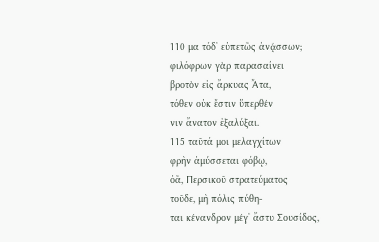110 μα τόδʼ εὐπετῶς ἀνᾴσσων;
φιλόφρων γὰρ παρασαίνει
βροτὸν εἰς ἄρκυας Ἄτα,
τόθεν οὐκ ἔστιν ὕπερθέν
νιν ἄνατον ἐξαλύξαι.
115 ταῦτά μοι μελαγχίτων
φρὴν ἀμύσσεται φόβῳ,
ὀᾶ, Περσικοῦ στρατεύματος
τοῦδε, μὴ πόλις πύθη-
ται κένανδρον μέγʼ ἄστυ Σουσίδος,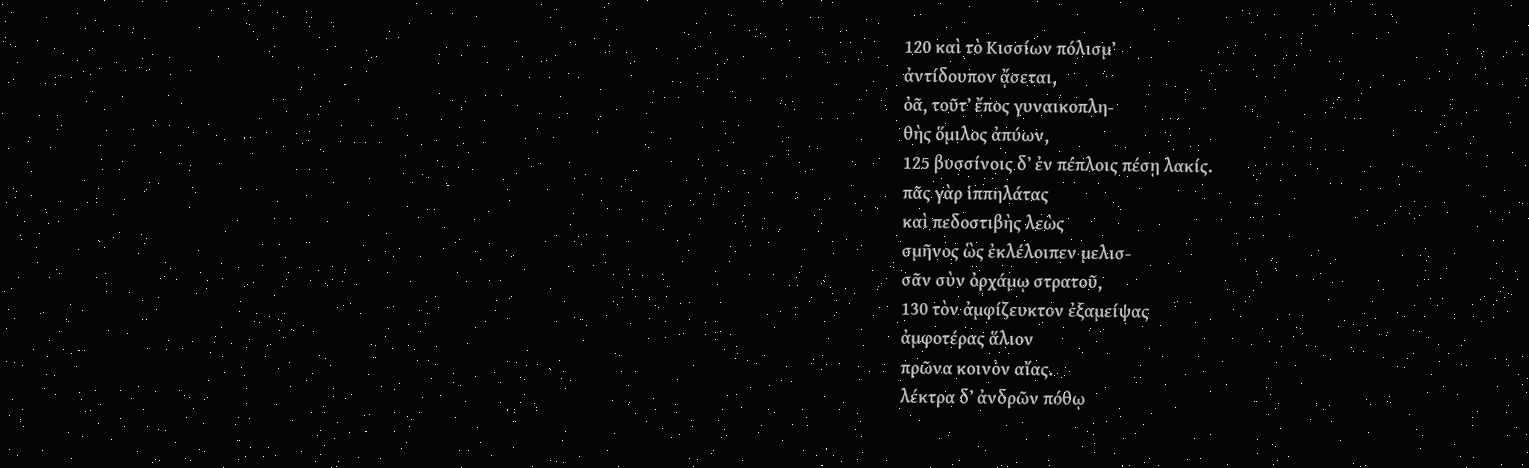120 καὶ τὸ Κισσίων πόλισμʼ
ἀντίδουπον ᾄσεται,
ὀᾶ, τοῦτʼ ἔπος γυναικοπλη-
θὴς ὅμιλος ἀπύων,
125 βυσσίνοις δʼ ἐν πέπλοις πέσῃ λακίς.
πᾶς γὰρ ἱππηλάτας
καὶ πεδοστιβὴς λεὼς
σμῆνος ὣς ἐκλέλοιπεν μελισ-
σᾶν σὺν ὀρχάμῳ στρατοῦ,
130 τὸν ἀμφίζευκτον ἐξαμείψας
ἀμφοτέρας ἅλιον
πρῶνα κοινὸν αἴας.
λέκτρα δʼ ἀνδρῶν πόθῳ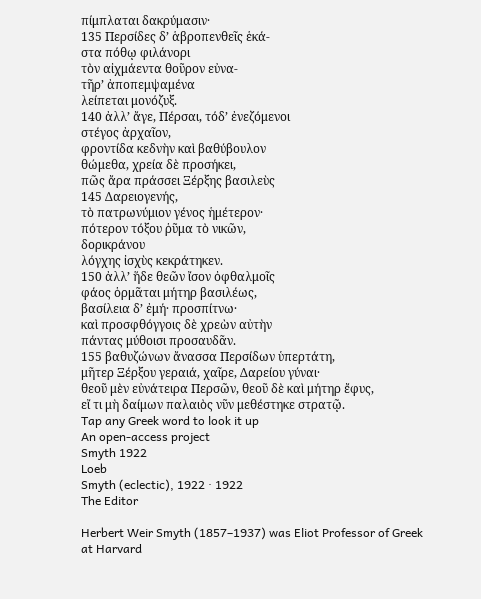πίμπλαται δακρύμασιν·
135 Περσίδες δʼ ἁβροπενθεῖς ἑκά-
στα πόθῳ φιλάνορι
τὸν αἰχμάεντα θοῦρον εὐνα-
τῆρʼ ἀποπεμψαμένα
λείπεται μονόζυξ.
140 ἀλλʼ ἄγε, Πέρσαι, τόδʼ ἐνεζόμενοι
στέγος ἀρχαῖον,
φροντίδα κεδνὴν καὶ βαθύβουλον
θώμεθα, χρεία δὲ προσήκει,
πῶς ἄρα πράσσει Ξέρξης βασιλεὺς
145 Δαρειογενής,
τὸ πατρωνύμιον γένος ἡμέτερον·
πότερον τόξου ῥῦμα τὸ νικῶν,
δορικράνου
λόγχης ἰσχὺς κεκράτηκεν.
150 ἀλλʼ ἥδε θεῶν ἴσον ὀφθαλμοῖς
φάος ὁρμᾶται μήτηρ βασιλέως,
βασίλεια δʼ ἐμή· προσπίτνω·
καὶ προσφθόγγοις δὲ χρεὼν αὐτὴν
πάντας μύθοισι προσαυδᾶν.
155 βαθυζώνων ἄνασσα Περσίδων ὑπερτάτη,
μῆτερ Ξέρξου γεραιά, χαῖρε, Δαρείου γύναι·
θεοῦ μὲν εὐνάτειρα Περσῶν, θεοῦ δὲ καὶ μήτηρ ἔφυς,
εἴ τι μὴ δαίμων παλαιὸς νῦν μεθέστηκε στρατῷ.
Tap any Greek word to look it up
An open-access project
Smyth 1922
Loeb
Smyth (eclectic), 1922 · 1922
The Editor

Herbert Weir Smyth (1857–1937) was Eliot Professor of Greek at Harvard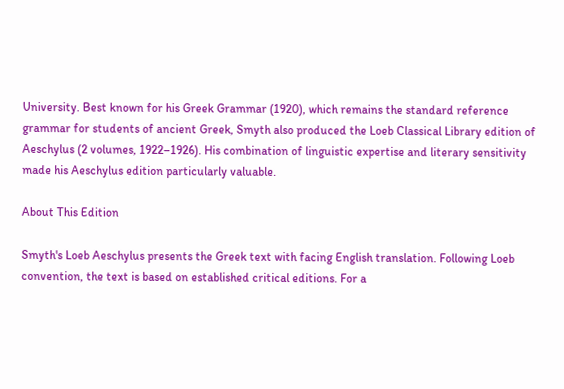University. Best known for his Greek Grammar (1920), which remains the standard reference grammar for students of ancient Greek, Smyth also produced the Loeb Classical Library edition of Aeschylus (2 volumes, 1922–1926). His combination of linguistic expertise and literary sensitivity made his Aeschylus edition particularly valuable.

About This Edition

Smyth's Loeb Aeschylus presents the Greek text with facing English translation. Following Loeb convention, the text is based on established critical editions. For a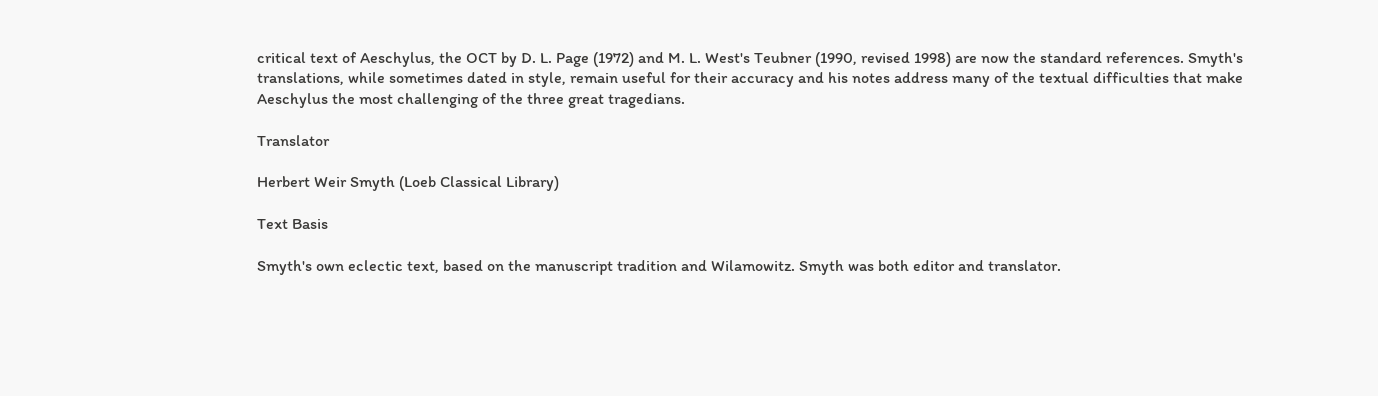critical text of Aeschylus, the OCT by D. L. Page (1972) and M. L. West's Teubner (1990, revised 1998) are now the standard references. Smyth's translations, while sometimes dated in style, remain useful for their accuracy and his notes address many of the textual difficulties that make Aeschylus the most challenging of the three great tragedians.

Translator

Herbert Weir Smyth (Loeb Classical Library)

Text Basis

Smyth's own eclectic text, based on the manuscript tradition and Wilamowitz. Smyth was both editor and translator.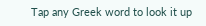Tap any Greek word to look it up